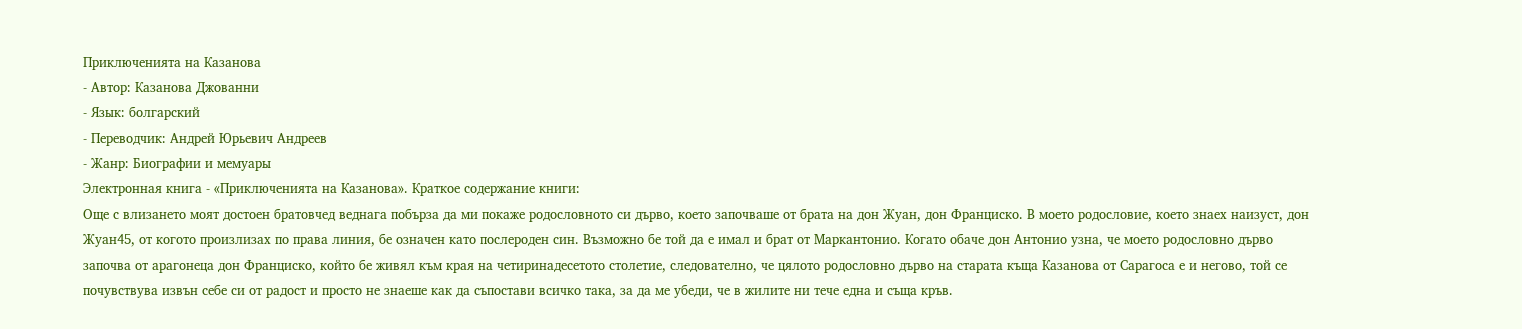Приключенията на Казанова
- Автор: Казанова Джованни
- Язык: болгарский
- Переводчик: Андрей Юрьевич Андреев
- Жанр: Биографии и мемуары
Электронная книга - «Приключенията на Казанова». Краткое содержание книги:
Още с влизането моят достоен братовчед веднага побърза да ми покаже родословното си дърво, което започваше от брата на дон Жуан, дон Франциско. В моето родословие, което знаех наизуст, дон Жуан45, от когото произлизах по права линия, бе означен като послероден син. Възможно бе той да е имал и брат от Маркантонио. Когато обаче дон Антонио узна, че моето родословно дърво започва от арагонеца дон Франциско, който бе живял към края на четиринадесетото столетие, следователно, че цялото родословно дърво на старата къща Казанова от Сарагоса е и негово, той се почувствува извън себе си от радост и просто не знаеше как да съпостави всичко така, за да ме убеди, че в жилите ни тече една и съща кръв.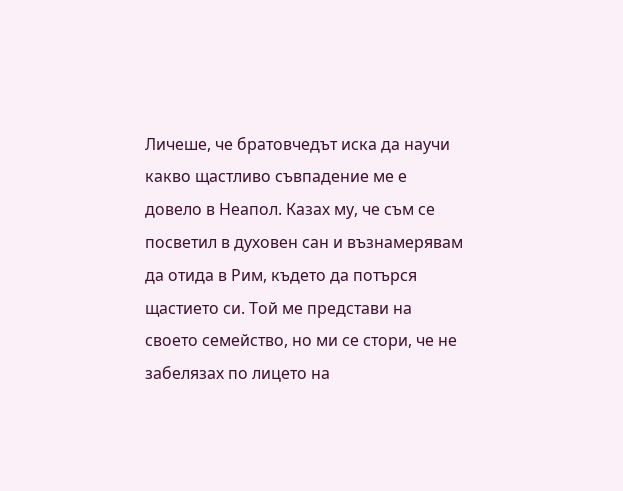Личеше, че братовчедът иска да научи какво щастливо съвпадение ме е довело в Неапол. Казах му, че съм се посветил в духовен сан и възнамерявам да отида в Рим, където да потърся щастието си. Той ме представи на своето семейство, но ми се стори, че не забелязах по лицето на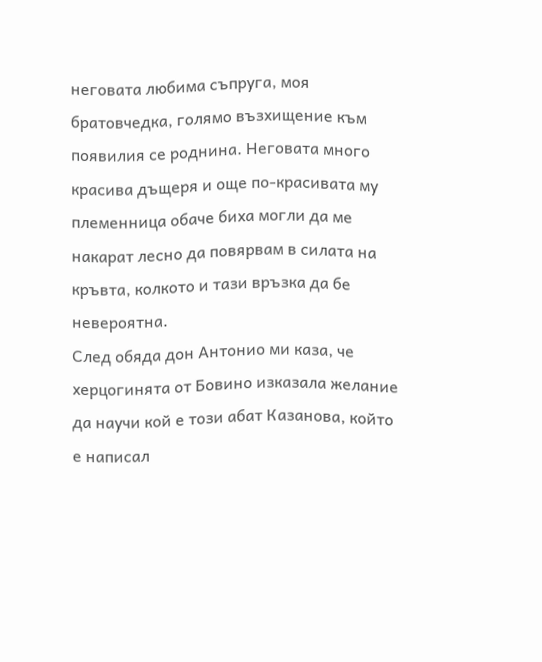неговата любима съпруга, моя братовчедка, голямо възхищение към появилия се роднина. Неговата много красива дъщеря и още по-красивата му племенница обаче биха могли да ме накарат лесно да повярвам в силата на кръвта, колкото и тази връзка да бе невероятна.
След обяда дон Антонио ми каза, че херцогинята от Бовино изказала желание да научи кой е този абат Казанова, който е написал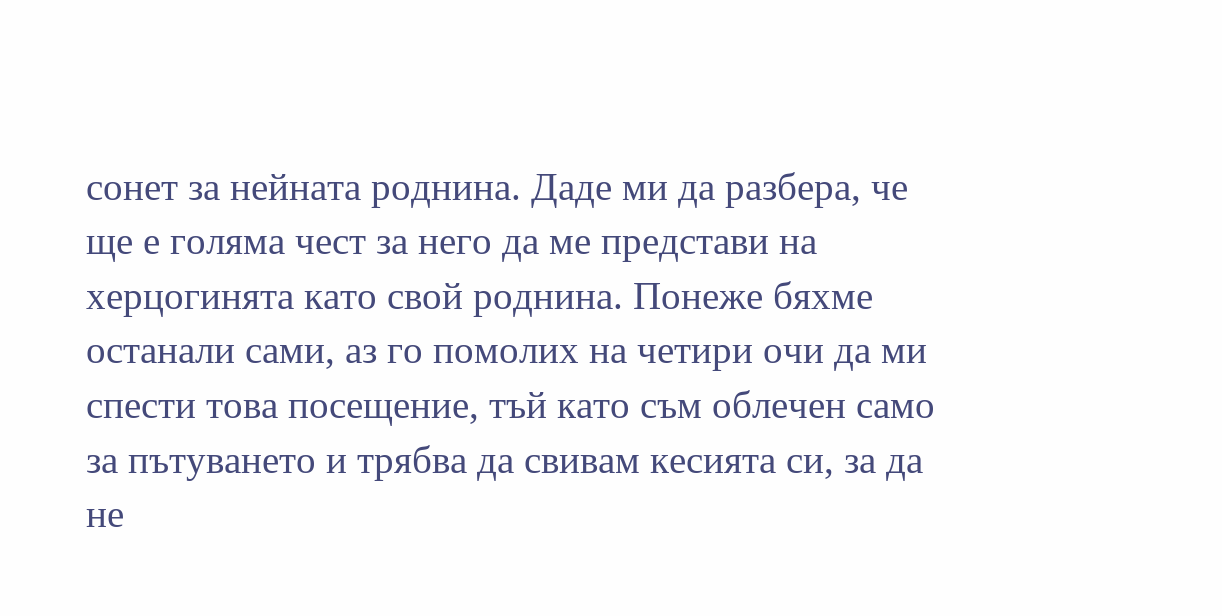сонет за нейната роднина. Даде ми да разбера, че ще е голяма чест за него да ме представи на херцогинята като свой роднина. Понеже бяхме останали сами, аз го помолих на четири очи да ми спести това посещение, тъй като съм облечен само за пътуването и трябва да свивам кесията си, за да не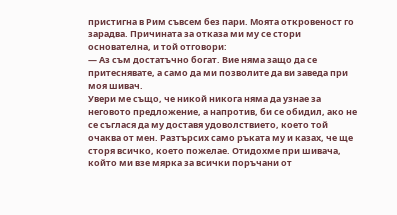пристигна в Рим съвсем без пари. Моята откровеност го зарадва. Причината за отказа ми му се стори основателна, и той отговори:
— Аз съм достатъчно богат. Вие няма защо да се притеснявате, а само да ми позволите да ви заведа при моя шивач.
Увери ме също, че никой никога няма да узнае за неговото предложение, а напротив, би се обидил, ако не се съглася да му доставя удоволствието, което той очаква от мен. Разтърсих само ръката му и казах, че ще сторя всичко, което пожелае. Отидохме при шивача, който ми взе мярка за всички поръчани от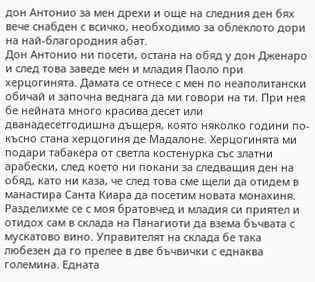дон Антонио за мен дрехи и още на следния ден бях вече снабден с всичко, необходимо за облеклото дори на най-благородния абат.
Дон Антонио ни посети, остана на обяд у дон Дженаро и след това заведе мен и младия Паоло при херцогинята. Дамата се отнесе с мен по неаполитански обичай и започна веднага да ми говори на ти. При нея бе нейната много красива десет или дванадесетгодишна дъщеря, която няколко години по-късно стана херцогиня де Мадалоне. Херцогинята ми подари табакера от светла костенурка със златни арабески, след което ни покани за следващия ден на обяд, като ни каза, че след това сме щели да отидем в манастира Санта Киара да посетим новата монахиня.
Разделихме се с моя братовчед и младия си приятел и отидох сам в склада на Панагиоти да взема бъчвата с мускатово вино. Управителят на склада бе така любезен да го прелее в две бъчвички с еднаква големина. Едната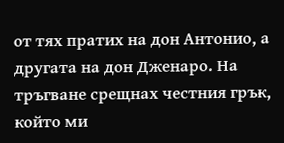от тях пратих на дон Антонио, а другата на дон Дженаро. На тръгване срещнах честния грък, който ми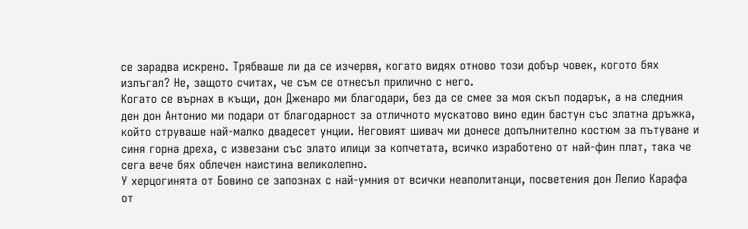се зарадва искрено. Трябваше ли да се изчервя, когато видях отново този добър човек, когото бях излъгал? Не, защото считах, че съм се отнесъл прилично с него.
Когато се върнах в къщи, дон Дженаро ми благодари, без да се смее за моя скъп подарък, а на следния ден дон Антонио ми подари от благодарност за отличното мускатово вино един бастун със златна дръжка, който струваше най-малко двадесет унции. Неговият шивач ми донесе допълнително костюм за пътуване и синя горна дреха, с извезани със злато илици за копчетата, всичко изработено от най-фин плат, така че сега вече бях облечен наистина великолепно.
У херцогинята от Бовино се запознах с най-умния от всички неаполитанци, посветения дон Лелио Карафа от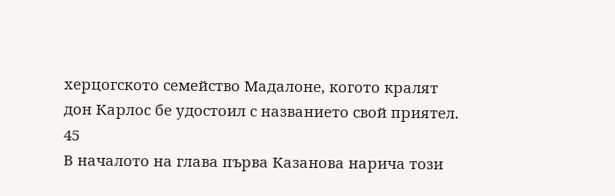херцогското семейство Мадалоне, когото кралят дон Карлос бе удостоил с названието свой приятел.
45
В началото на глава първа Казанова нарича този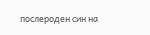послероден син на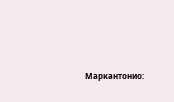Маркантонио: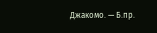Джакомо. — Б.пр.